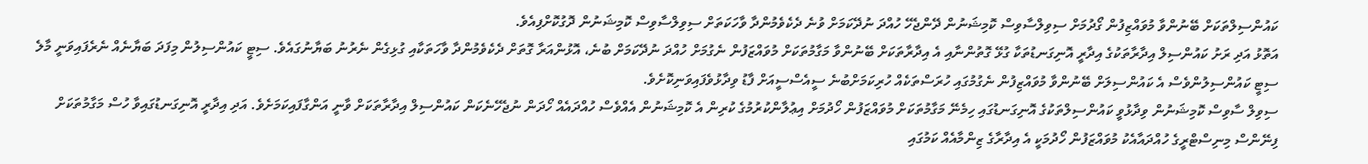ކައުންސިލްތަކަށް ބޭނުންވާ މުވައްޒިފުން ގޯދުމަށް ސިވިލްސާވިސް ކޮމިޝަނުން ދޭންޖެހޭ ހުއްދަ ނުދޭކަމަށް ވުނެ ދެކެވެމުންދާ ވާހަކަތަށް ސިވިލްސާވިސް ކޮމިޝަނުން ދޮގުކޮށްފިއެވެ.
އަތޮޅު އަދި ރަށު ކައުންސިލް އިދާރާތަކުގެ އިދާރީ އޮނިގަނޑުތަކާ ގުޅޭ ގޮތުންނާއި އެ އިދާރާތަކަށް ބޭނުންވާ މަގާމުތަކަށް މުވައްޒަފުން ނެގުމަށް ހުއްދަ ނުދޭކަމަށް ބުނެ، އޮޅުންއަރާ ގޮތަށް ދެކެވެމުންދާ ވާހަތަކާއި ގުޅިގެން ނެރުނު ބަޔާނުގައެވެ. ސިޓީ ކައުންސިލުން މިފަދަ ބަޔާނެއް ނެރެފައިވަނީ މާލެ ސިޓީ ކައުންސިލުންވެސް އެ ކައުންސިލަށް ބޭނުންވާ މުވައްޒިފުން ނެގުމުގައި ހުރަސްތަކެއް ހުރިކަމަށްބުނެ ސީއެސްސީއަށް ފާޑު ވިދާޅުވެފައިވަނިކޮށެވެ.
ސިވިލް ސާވިސް ކޮމިޝަނުން ވިދާޅުވީ ކައުންސިލްތަކުގެ އޮނިގަނޑުގައި ހިމެނޭ މަގާމުތަކަށް މުވައްޒަފުން ހޯދުމަށް އިޢުލާންކުރުމުގެ ކުރިން އެ ކޮމިޝަނުން އެއްވެސް ހުއްދައެއް ހޯދަން ނުޖެހޭނެކަން ކައުންސިލް އިދާރާތަކަށް ވާނީ އަންގާފައިކަމަށެވެ. އަދި އިދާރީ އޮނިގަނޑުގައިވާ ހުސް މަގާމުތަކަށް ފިނޭންސް މިނިސްޓްރީގެ ހުއްދައާއެކު މުވައްޒަފުން ހޯދުމަކީ އެ އިދާރާގެ ޒިންމާއެއް ކަމުގައި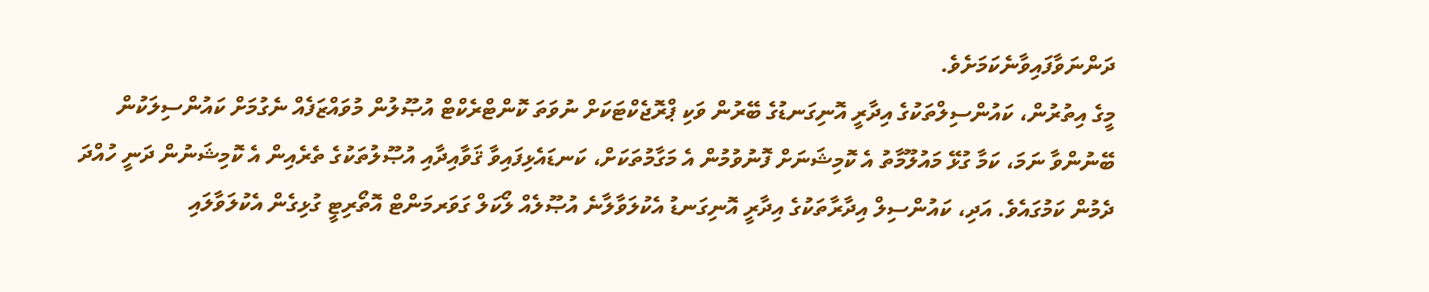ދަންނަވާފައިވާނެކަމަށެވެ.
މީގެ އިތުރުން، ކައުންސިލްތަކުގެ އިދާރީ އޮނިގަނޑުގެ ބޭރުން ވަކި ޕްރޮޖެކްޓަކަށް ނުވަތަ ކޮންޓްރެކްޓް އުޞޫލުން މުވައްޒަފެއް ނެގުމަށް ކައުންސިލަކުން ބޭނުންވާ ނަމަ، ކަމާ ގުޅޭ މައުލޫމާތު އެ ކޮމިޝަނަށް ފޮނުވުމުން އެ މަގާމުތަކަށް، ކަނޑައެޅިފައިވާ ޤަވާއިދާއި އުޞޫލުތަކުގެ ތެރެއިން އެ ކޮމިޝަނުން ދަނީ ހުއްދަ ދެމުން ކަމުގައެވެ. އަދި، ކައުންސިލް އިދާރާތަކުގެ އިދާރީ އޮނިގަނޑު އެކުލަވާލާނެ އުޞޫލެއް ލޯކަލް ގަވަރމަންޓް އޮތޯރިޓީ ގުޅިގެން އެކުލަވާލައި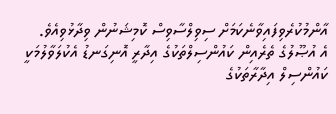އާންމުކުރެވިފައިވާނެކަމަށް ސިވިލްސާވިސް ކޮމިޝަނުން ވިދާޅުވިއެވެ.
އެ އުޞޫލުގެ ތެރެއިން ކައުންސިލްތަކުގެ އިދާރީ އޮނިގަނޑު އެކުލަވާލުމަކީ ކައުންސިލް އިދާރާތަކުގެ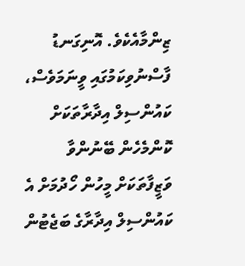ޒިންމާއެކެވެ. އޮނިގަނޑު ފާސްނުވިކަމުގައި ވީނަމަވެސް، ކައުންސިލް އިދާރާތަކަށް ކޮންމެހެން ބޭނުންވާ ވަޒީފާތަކަށް މީހުން ހޯދުމަށް އެ ކައުންސިލް އިދާރާގެ ބަޖެޓުން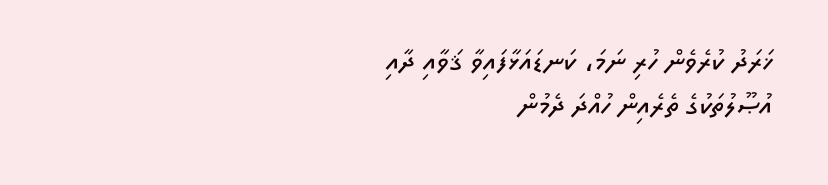ޚަރަދު ކުރެވެން ހުރި ނަމަ، ކަނޑައަޅާފައިވާ ޤަވާއި ދާއި އުޞޫލުތަކުގެ ތެރެއިން ހުއްދަ ދެމުން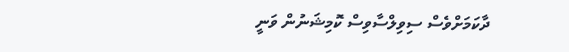ދާކަމަށްވެސް ސިވިލްސާވިސް ކޮމިޝަނުން ވަނީ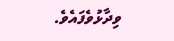ވިދާޅުވެފައެވެ.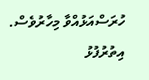ހުރަސްއަޅުއްވާ މިހާރުވެސް. އިތުރުފުޅު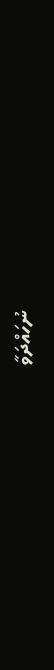ނުހައްދަވާ